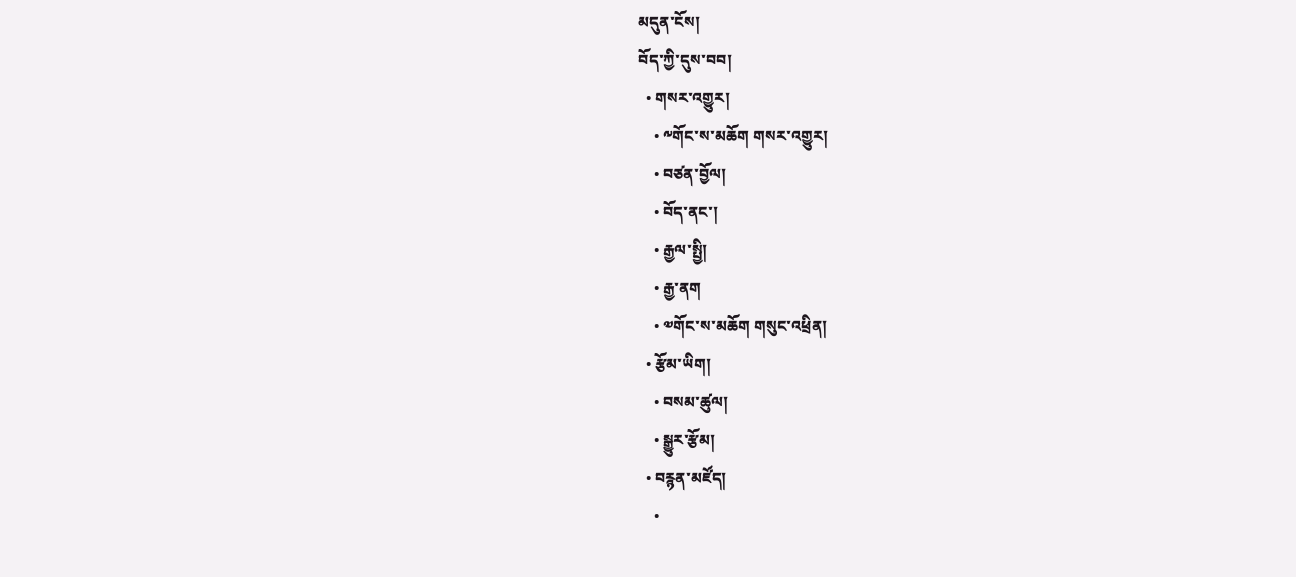མདུན་ངོས།
བོད་ཀྱི་དུས་བབ།
  • གསར་འགྱུར།
    • ༸གོང་ས་མཆོག གསར་འགྱུར།
    • བཙན་བྱོལ།
    • བོད་ནང་།
    • རྒྱལ་སྤྱི།
    • རྒྱ་ནག
    • ༧གོང་ས་མཆོག གསུང་འཕྲིན།
  • རྩོམ་ཡིག།
    • བསམ་ཚུལ།
    • སྒྱུར་རྩོམ།
  • བརྙན་མཛོད།
    •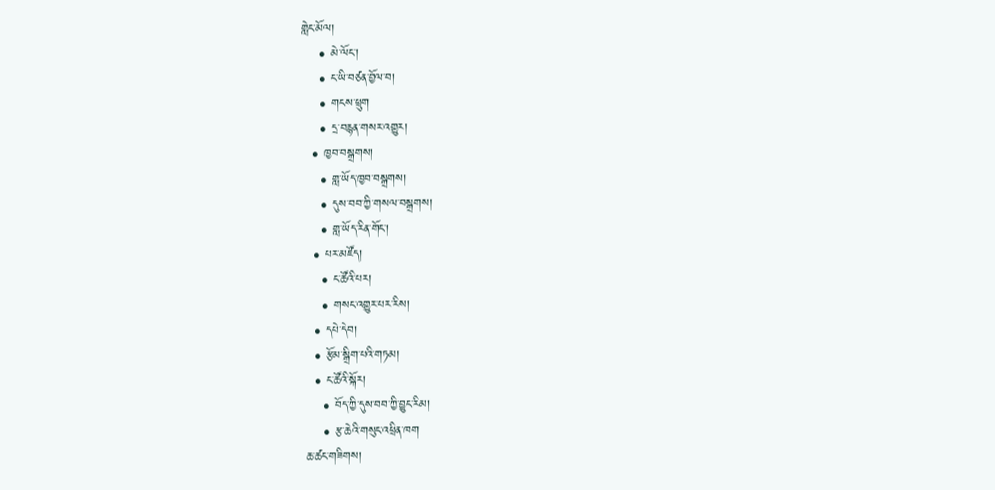གླེང་མོལ།
    • མེ་ལོང་།
    • ང་ཡི་བཙན་བྱོལ་བ།
    • གངས་ཕྲུག
    • དྲ་བརྙན་གསར་འགྱུར།
  • ཁྱབ་བསྒྲགས།
    • གླ་ཡོད་ཁྱབ་བསྒྲགས།
    • དུས་བབ་ཀྱི་གསལ་བསྒྲགས།
    • གླ་ཡོད་རིན་གོང་།
  • པར་མཛོད།
    • ང་ཚོའི་པར།
    • གསང་འགྱུར་པར་རིས།
  • དཔེ་དེབ།
  • རྩོམ་སྒྲིག་པའི་གཏམ།
  • ང་ཚོའི་སྐོར།
    • བོད་ཀྱི་དུས་བབ་ཀྱི་བྱུང་རིམ།
    • རྩ་ཆེའི་གསུང་འཕྲིན་ཁག
ཆ་ཚང་གཟིགས།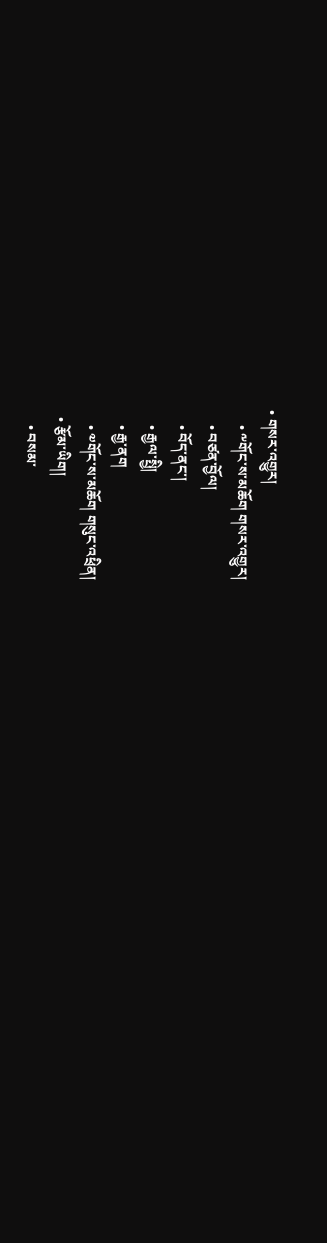• གསར་འགྱུར།
    • ༸གོང་ས་མཆོག གསར་འགྱུར།
    • བཙན་བྱོལ།
    • བོད་ནང་།
    • རྒྱལ་སྤྱི།
    • རྒྱ་ནག
    • ༧གོང་ས་མཆོག གསུང་འཕྲིན།
  • རྩོམ་ཡིག།
    • བསམ་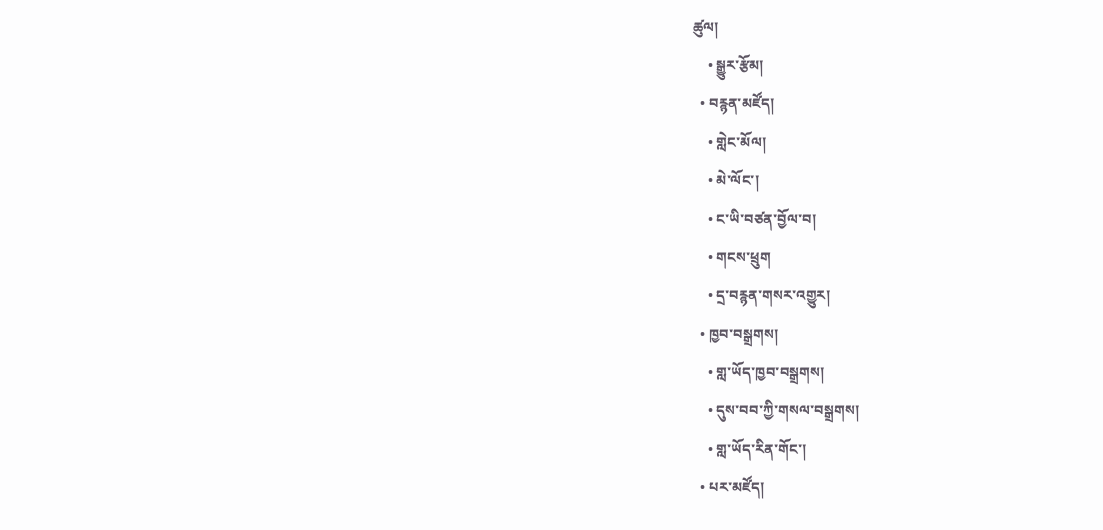ཚུལ།
    • སྒྱུར་རྩོམ།
  • བརྙན་མཛོད།
    • གླེང་མོལ།
    • མེ་ལོང་།
    • ང་ཡི་བཙན་བྱོལ་བ།
    • གངས་ཕྲུག
    • དྲ་བརྙན་གསར་འགྱུར།
  • ཁྱབ་བསྒྲགས།
    • གླ་ཡོད་ཁྱབ་བསྒྲགས།
    • དུས་བབ་ཀྱི་གསལ་བསྒྲགས།
    • གླ་ཡོད་རིན་གོང་།
  • པར་མཛོད།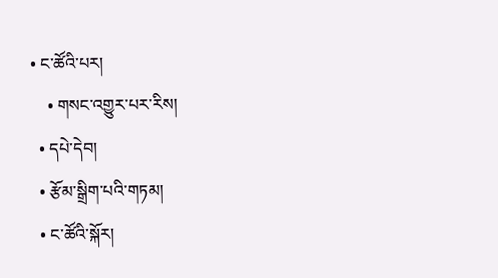• ང་ཚོའི་པར།
    • གསང་འགྱུར་པར་རིས།
  • དཔེ་དེབ།
  • རྩོམ་སྒྲིག་པའི་གཏམ།
  • ང་ཚོའི་སྐོར།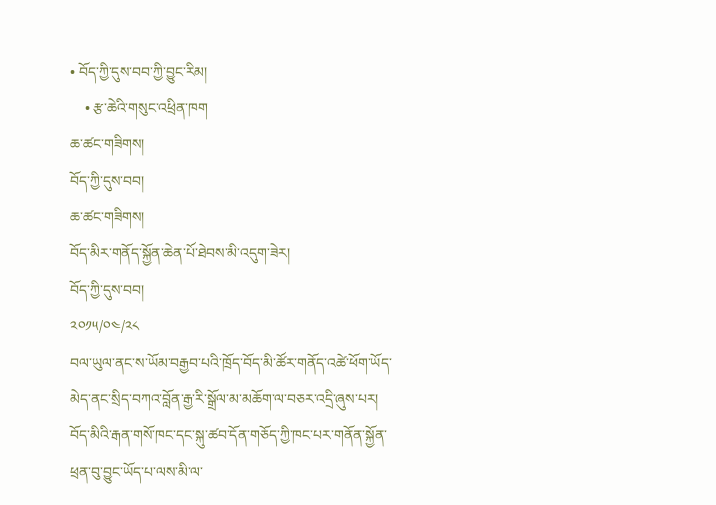• བོད་ཀྱི་དུས་བབ་ཀྱི་བྱུང་རིམ།
    • རྩ་ཆེའི་གསུང་འཕྲིན་ཁག
ཆ་ཚང་གཟིགས།
བོད་ཀྱི་དུས་བབ།
ཆ་ཚང་གཟིགས།
བོད་མིར་གནོད་སྐྱོན་ཆེན་པོ་ཐེབས་མི་འདུག་ཟེར།
བོད་ཀྱི་དུས་བབ།
༢༠༡༥/༠༤/༢༨
བལ་ཡུལ་ནང་ས་ཡོམ་བརྒྱབ་པའི་ཁྲོད་བོད་མི་ཚོར་གནོད་འཚེ་ཕོག་ཡོད་མེད་ནང་སྲིད་བཀའ་བློན་རྒྱ་རི་སྒྲོལ་མ་མཆོག་ལ་བཅར་འདྲི་ཞུས་པར། བོད་མིའི་རྒན་གསོ་ཁང་དང་སྐུ་ཚབ་དོན་གཅོད་ཀྱི་ཁང་པར་གནོན་སྐྱོན་ཕྲན་བུ་བྱུང་ཡོད་པ་ལས་མི་ལ་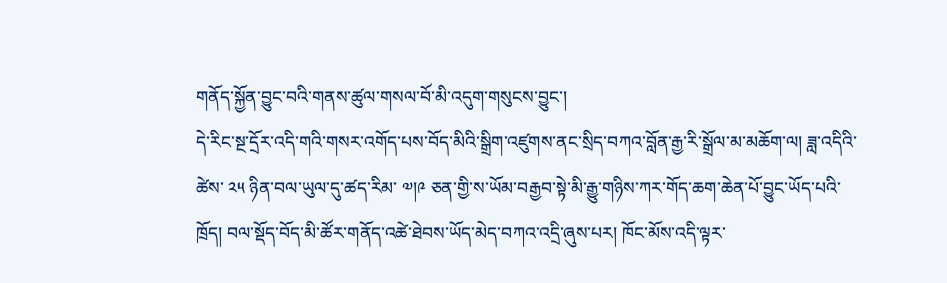གནོད་སྐྱོན་བྱུང་བའི་གནས་ཚུལ་གསལ་བོ་མི་འདུག་གསུངས་བྱུང་།
དེ་རིང་སྔ་དྲོར་འདི་གའི་གསར་འགོད་པས་བོད་མིའི་སྒྲིག་འཛུགས་ནང་སྲིད་བཀའ་བློན་རྒྱ་རི་སྒྲོལ་མ་མཆོག་ལ། ཟླ་འདིའི་ཚེས་ ༢༥ ཉིན་བལ་ཡུལ་དུ་ཚད་རིམ་ ༧།༩ ཅན་གྱི་ས་ཡོམ་བརྒྱབ་སྟེ་མི་རྒྱུ་གཉིས་ཀར་གོད་ཆག་ཆེན་པོ་བྱུང་ཡོད་པའི་ཁྲོད། བལ་སྡོད་བོད་མི་ཚོར་གནོད་འཚེ་ཐེབས་ཡོད་མེད་བཀའ་འདྲི་ཞུས་པར། ཁོང་མོས་འདི་ལྟར་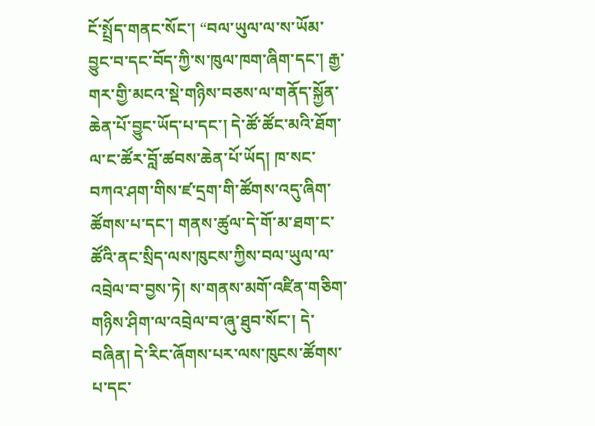ངོ་སྤྲོད་གནང་སོང་། “བལ་ཡུལ་ལ་ས་ཡོམ་བྱུང་བ་དང་བོད་ཀྱི་ས་ཁུལ་ཁག་ཞིག་དང་། རྒྱ་གར་གྱི་མངའ་སྡེ་གཉིས་བཅས་ལ་གནོད་སྐྱོན་ཆེན་པོ་བྱུང་ཡོད་པ་དང་། དེ་ཚོ་ཚོང་མའི་ཐོག་ལ་ང་ཚོར་བློ་ཚབས་ཆེན་པོ་ཡོད། ཁ་སང་བཀའ་ཤག་གིས་ཛ་དྲག་གི་ཚོགས་འདུ་ཞིག་ཚོགས་པ་དང་། གནས་ཚུལ་དེ་གོ་མ་ཐག་ང་ཚོའི་ནང་སྲིད་ལས་ཁུངས་ཀྱིས་བལ་ཡུལ་ལ་འབྲེལ་བ་བྱས་ཏེ། ས་གནས་མགོ་འཛིན་གཅིག་གཉིས་ཤིག་ལ་འབྲེལ་བ་ཞུ་ཐུབ་སོང་། དེ་བཞིན། དེ་རིང་ཞོགས་པར་ལས་ཁུངས་ཚོགས་པ་དང་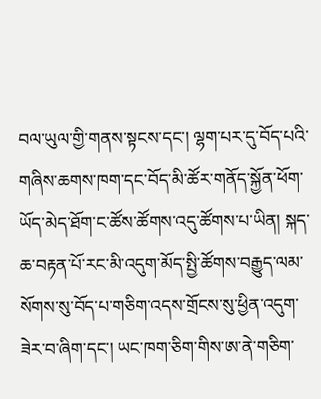བལ་ཡུལ་གྱི་གནས་སྟངས་དང་། ལྷག་པར་དུ་བོད་པའི་གཞིས་ཆགས་ཁག་དང་བོད་མི་ཚོར་གནོད་སྐྱོན་ཕོག་ཡོད་མེད་ཐོག་ང་ཚོས་ཚོགས་འདུ་ཚོགས་པ་ཡིན། སྐད་ཆ་བརྟན་པོ་རང་མི་འདུག་མོད་སྤྱི་ཚོགས་བརྒྱུད་ལམ་སོགས་སུ་བོད་པ་གཅིག་འདས་གྲོངས་སུ་ཕྱིན་འདུག་ཟེར་བ་ཞིག་དང་། ཡང་ཁག་ཅིག་གིས་ཨ་ནེ་གཅིག་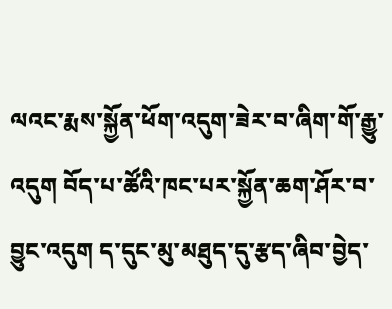ལའང་རྨས་སྐྱོན་ཕོག་འདུག་ཟེར་བ་ཞིག་གོ་རྒྱུ་འདུག བོད་པ་ཚོའི་ཁང་པར་སྐྱོན་ཆག་ཤོར་བ་བྱུང་འདུག ད་དུང་མུ་མཐུད་དུ་རྩད་ཞིབ་བྱེད་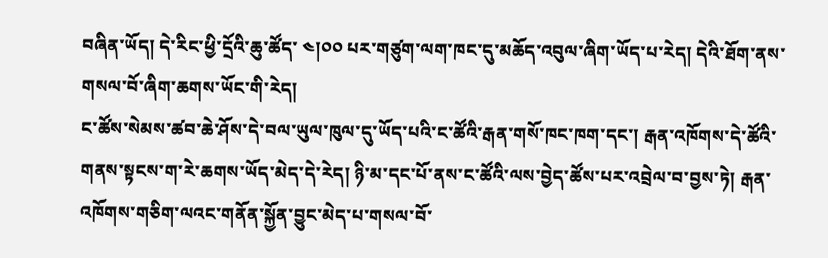བཞིན་ཡོད། དེ་རིང་ཕྱི་དྲོའི་ཆུ་ཚོད་ ༤།༠༠ པར་གཙུག་ལག་ཁང་དུ་མཆོད་འབུལ་ཞིག་ཡོད་པ་རེད། དེའི་ཐོག་ནས་གསལ་བོ་ཞིག་ཆགས་ཡོང་གི་རེད།
ང་ཚོས་སེམས་ཚབ་ཆེ་ཤོས་དེ་བལ་ཡུལ་ཁུལ་དུ་ཡོད་པའི་ང་ཚོའི་རྒན་གསོ་ཁང་ཁག་དང་། རྒན་འཁོགས་དེ་ཚོའི་གནས་སྟངས་ག་རེ་ཆགས་ཡོད་མེད་དེ་རེད། ཉི་མ་དང་པོ་ནས་ང་ཚོའི་ལས་བྱེད་ཚོས་པར་འབྲེལ་བ་བྱས་ཏེ། རྒན་འཁོགས་གཅིག་ལའང་གནོན་སྐྱོན་བྱུང་མེད་པ་གསལ་བོ་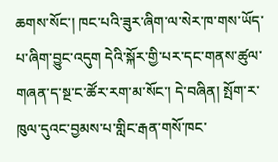ཆགས་སོང་། ཁང་པའི་ཟུར་ཞིག་ལ་སེར་ཁ་གས་ཡོད་པ་ཞིག་བྱུང་འདུག དེའི་སྐོར་གྱི་པར་དང་གནས་ཚུལ་གཞན་ད་སྔ་ང་ཚོར་རག་མ་སོང་། དེ་བཞིན། སྤོག་ར་ཁུལ་དུའང་བྱམས་པ་གླིང་རྒན་གསོ་ཁང་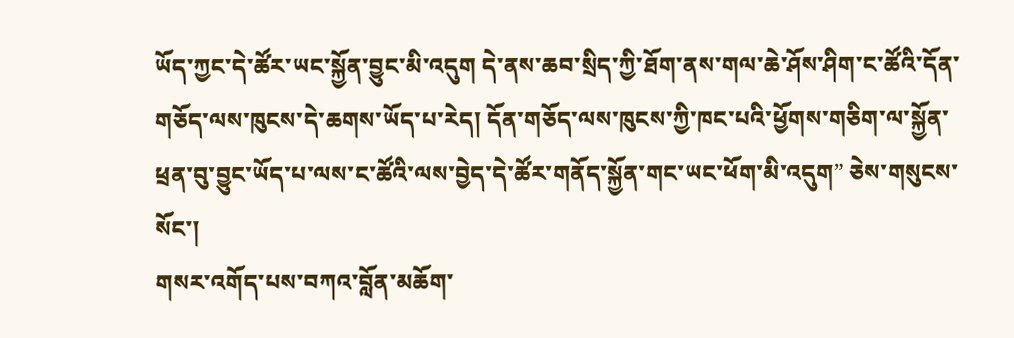ཡོད་ཀྱང་དེ་ཚོར་ཡང་སྐྱོན་བྱུང་མི་འདུག དེ་ནས་ཆབ་སྲིད་ཀྱི་ཐོག་ནས་གལ་ཆེ་ཤོས་ཤིག་ང་ཚོའི་དོན་གཅོད་ལས་ཁུངས་དེ་ཆགས་ཡོད་པ་རེད། དོན་གཅོད་ལས་ཁུངས་ཀྱི་ཁང་པའི་ཕྱོགས་གཅིག་ལ་སྐྱོན་ཕྲན་བུ་བྱུང་ཡོད་པ་ལས་ང་ཚོའི་ལས་བྱེད་དེ་ཚོར་གནོད་སྐྱོན་གང་ཡང་ཕོག་མི་འདུག” ཅེས་གསུངས་སོང་།
གསར་འགོད་པས་བཀའ་བློན་མཆོག་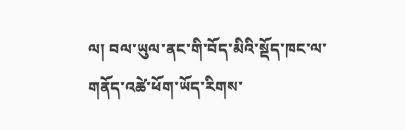ལ། བལ་ཡུལ་ནང་གི་བོད་མིའི་སྡོད་ཁང་ལ་གནོད་འཚེ་ཕོག་ཡོད་རིགས་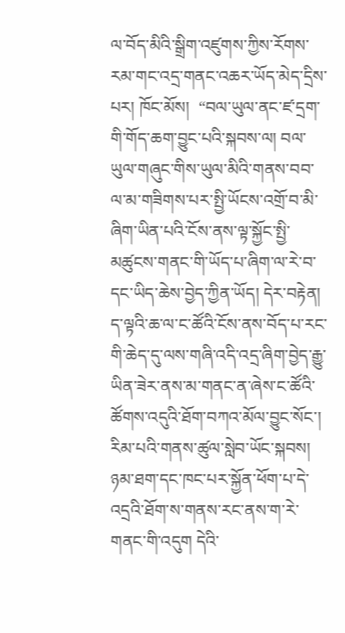ལ་བོད་མིའི་སྒྲིག་འཛུགས་ཀྱིས་རོགས་རམ་གང་འདྲ་གནང་འཆར་ཡོད་མེད་དྲིས་པར། ཁོང་མོས།  “བལ་ཡུལ་ནང་ཛ་དྲག་གི་གོད་ཆག་བྱུང་པའི་སྐབས་ལ། བལ་ཡུལ་གཞུང་གིས་ཡུལ་མིའི་གནས་བབ་ལ་མ་གཟིགས་པར་སྤྱི་ཡོངས་འགྲོ་བ་མི་ཞིག་ཡིན་པའི་ངོས་ནས་ལྟ་སྐྱོང་སྤྱི་མཚུངས་གནང་གི་ཡོད་པ་ཞིག་ལ་རེ་བ་དང་ཡིད་ཆེས་བྱེད་ཀྱིན་ཡོད། དེར་བརྟེན། ད་ལྟའི་ཆ་ལ་ང་ཚོའི་ངོས་ནས་བོད་པ་རང་གི་ཆེད་དུ་ལས་གཞི་འདི་འདྲ་ཞིག་བྱེད་རྒྱུ་ཡིན་ཟེར་ནས་མ་གནང་ན་ཞེས་ང་ཚོའི་ཚོགས་འདུའི་ཐོག་བཀའ་མོལ་བྱུང་སོང་། རིམ་པའི་གནས་ཚུལ་སླེབ་ཡོང་སྐབས། ཉམ་ཐག་དང་ཁང་པར་སྐྱོན་ཕོག་པ་དེ་འདྲའི་ཐོག་ས་གནས་རང་ནས་ག་རེ་གནང་གི་འདུག དེའི་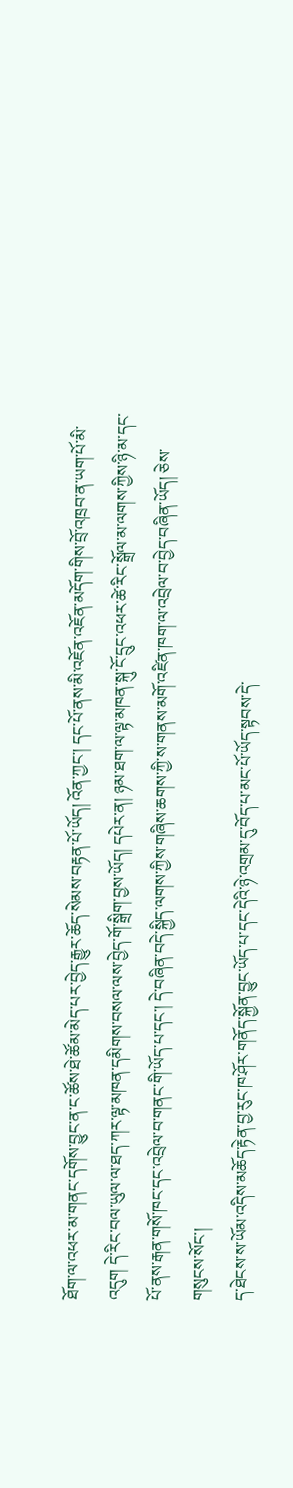ཐོག་ལ་འཕར་མ་གནང་དགོས་བྱུང་ན་ང་ཚོས་ཐེ་ཚོམ་མེད་པར་བྱེད་རྒྱུར་ཆོད་སེམས་བརྟན་པོ་ཡོད། འོན་ཀྱང་། དང་པོ་ནས་མི་འཇོན་འཇོན་མདོག་གིས་བྲོ་འཁྲབ་ན་ཡག་པོ་མི་འདུག དེ་རིང་བལ་ཡུལ་ལ་ཐད་ཀར་ལྟ་མཁན་དམིགས་བསལ་ལས་བྱེད་གོ་སྒྲིག་བྱས་ཡོད། དཔེར་ན། ཉམ་ཐག་ལ་ལྟ་མཁན་སྐུ་ངོ་དྲུང་འཕར་ཚེ་རིང་སྒྲོལ་མ་ལགས་ཀྱིས་ཉི་མ་དང་པོ་ནས་རྒན་གསོ་ཁང་དང་འབྲེལ་བ་གནང་གི་ཡོད་པ་དང་། དེ་བཞིན་བདེ་སྐྱིད་ལགས་ཀྱིས་གཞིས་ཆགས་ཀྱི་ས་གནས་མགོ་འཛིན་ཁག་ལ་འབྲེལ་བ་བྱེད་བཞིན་ཡོད། ཅེས་གསུངས་སོང་།
ད་ཐེངས་ས་ཡོམ་འདིས་མཆོད་རྟེན་བྱ་རུང་ཁ་ཤོར་གནོད་སྐྱོན་བྱུང་ཡོད་པ་དང་དེའི་ཉེ་འགྲམ་དུ་བོད་པ་མང་པོ་ཡོད་སྟབས་དེ་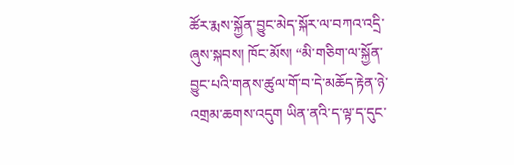ཚོར་རྨས་སྐྱོན་བྱུང་མེད་སྐོར་ལ་བཀའ་འདྲི་ཞུས་སྐབས། ཁོང་མོས། “མི་གཅིག་ལ་སྐྱོན་བྱུང་པའི་གནས་ཚུལ་གོ་བ་དེ་མཆོད་རྟེན་ཉེ་འགྲམ་ཆགས་འདུག ཡིན་ནའི་ད་ལྟ་ད་དུང་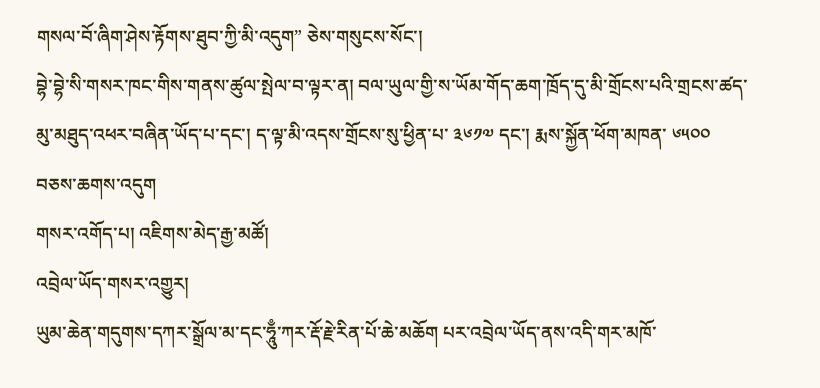གསལ་བོ་ཞིག་ཤེས་རྟོགས་ཐུབ་ཀྱི་མི་འདུག” ཅེས་གསུངས་སོང་།
བྷེ་བྷེ་སི་གསར་ཁང་གིས་གནས་ཚུལ་སྤེལ་བ་ལྟར་ན། བལ་ཡུལ་གྱི་ས་ཡོམ་གོད་ཆག་ཁྲོད་དུ་མི་གྲོངས་པའི་གྲངས་ཚད་མུ་མཐུད་འཕར་བཞིན་ཡོད་པ་དང་། ད་ལྟ་མི་འདས་གྲོངས་སུ་ཕྱིན་པ་ ༣༦༡༧ དང་། རྨས་སྐྱོན་ཕོག་མཁན་ ༦༥༠༠ བཅས་ཆགས་འདུག
གསར་འགོད་པ། འཇིགས་མེད་རྒྱ་མཚོ།
འབྲེལ་ཡོད་གསར་འགྱུར།
ཡུམ་ཆེན་གདུགས་དཀར་སྒྲོལ་མ་དང་ཧཱུྃ་ཀར་རྡོ་རྗེ་རིན་པོ་ཆེ་མཆོག པར་འབྲེལ་ཡོད་ནས་འདི་གར་མཁོ་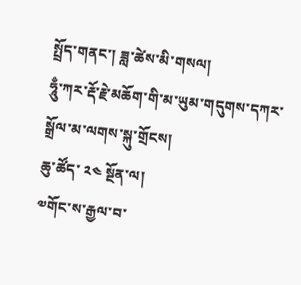སྤྲོད་གནང་། ཟླ་ཚེས་མི་གསལ།
ཧཱུྃ་ཀར་རྡོ་རྗེ་མཆོག་གི་མ་ཡུམ་གདུགས་དཀར་སྒྲོལ་མ་ལགས་སྐུ་གྲོངས།
ཆུ་ཚོད་ ༢༤ སྔོན་ལ།
༧གོང་ས་རྒྱལ་བ་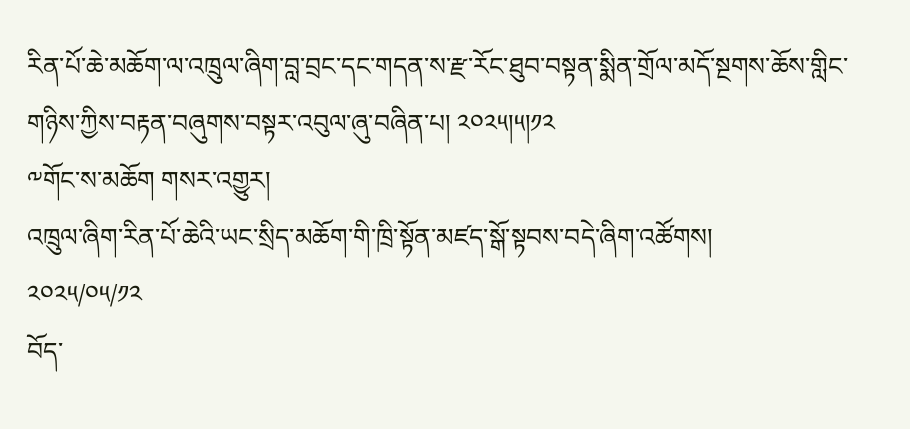རིན་པོ་ཆེ་མཆོག་ལ་འཁྲུལ་ཞིག་བླ་བྲང་དང་གདན་ས་རྫ་རོང་ཐུབ་བསྟན་སྨིན་གྲོལ་མདོ་སྔགས་ཆོས་གླིང་གཉིས་ཀྱིས་བརྟན་བཞུགས་བསྟར་འབུལ་ཞུ་བཞིན་པ། ༢༠༢༥།༥།༡༢
༸གོང་ས་མཆོག གསར་འགྱུར།
འཁྲུལ་ཞིག་རིན་པོ་ཆེའི་ཡང་སྲིད་མཆོག་གི་ཁྲི་སྟོན་མཛད་སྒོ་སྟབས་བདེ་ཞིག་འཚོགས།
༢༠༢༥/༠༥/༡༢
བོད་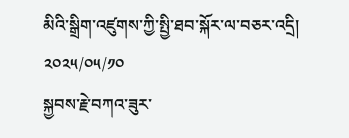མིའི་སྒྲིག་འཛུགས་ཀྱི་སྤྱི་ཐབ་སྐོར་ལ་བཅར་འདྲི།
༢༠༢༥/༠༥/༡༠
སྐྱབས་རྗེ་བཀའ་ཟུར་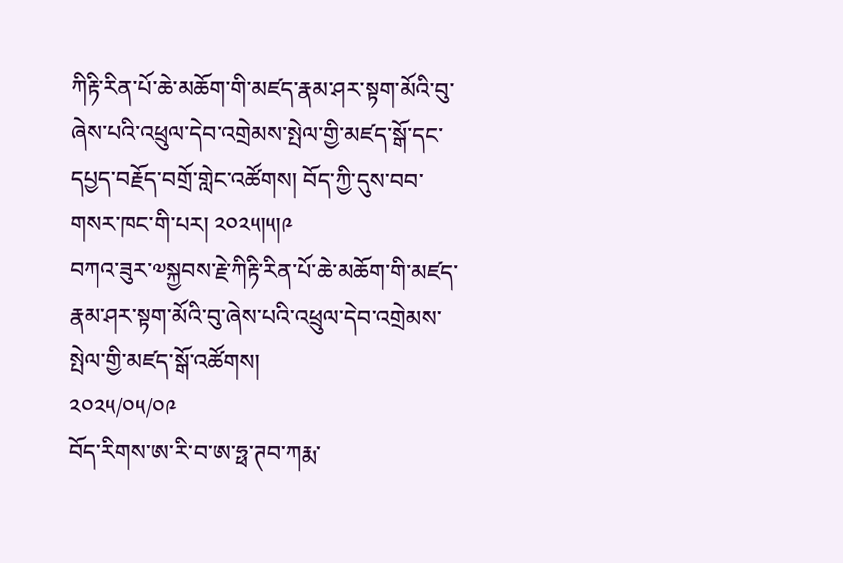ཀིརྟི་རིན་པོ་ཆེ་མཆོག་གི་མཛད་རྣམ་ཤར་སྟག་མོའི་བུ་ཞེས་པའི་འཕྲུལ་དེབ་འགྲེམས་སྤེལ་གྱི་མཛད་སྒོ་དང་དཔྱད་བརྗོད་བགྲོ་གླེང་འཚོགས། བོད་ཀྱི་དུས་བབ་གསར་ཁང་གི་པར། ༢༠༢༥།༥།༩
བཀའ་ཟུར་༧སྐྱབས་རྗེ་ཀིརྟི་རིན་པོ་ཆེ་མཆོག་གི་མཛད་རྣམ་ཤར་སྟག་མོའི་བུ་ཞེས་པའི་འཕྲུལ་དེབ་འགྲེམས་སྤེལ་གྱི་མཛད་སྒོ་འཚོགས།
༢༠༢༥/༠༥/༠༩
བོད་རིགས་ཨ་རི་བ་ཨ་ཧྥ་ཊབ་ཀརྨ་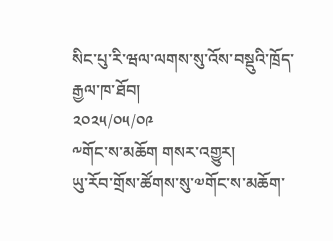སིང་པུ་རི་ཝལ་ལགས་སུ་འོས་བསྡུའི་ཁྲོད་རྒྱལ་ཁ་ཐོབ།
༢༠༢༥/༠༥/༠༩
༸གོང་ས་མཆོག གསར་འགྱུར།
ཡུ་རོབ་གྲོས་ཚོགས་སུ་༧གོང་ས་མཆོག་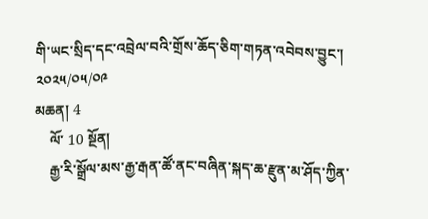གི་ཡང་སྲིད་དང་འབྲེལ་བའི་གྲོས་ཆོད་ཅིག་གཏན་འབེབས་བྱུང་།
༢༠༢༥/༠༥/༠༩
མཆན། 4
    ལོ་ 10 སྔོན།
    རྒྱ་རི་སྒྲོལ་མས་རྒྱ་རྒན་ཚོ་ནང་བཞིན་སྐད་ཆ་རྫུན་མ་ཤོད་ཀྱིན་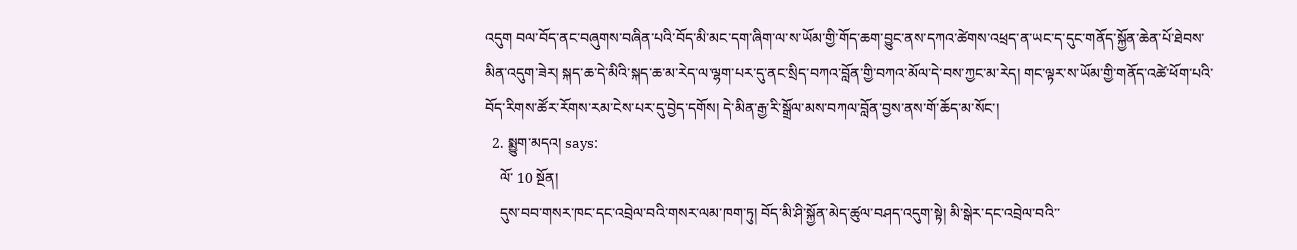འདུག བལ་བོད་ནང་བཞུགས་བཞིན་པའི་བོད་མི་མང་དག་ཞིག་ལ་ས་ཡོམ་གྱི་གོད་ཆག་བྱུང་ནས་དཀའ་ཚེགས་འཕྲད་ན་ཡང་ད་དུང་གནོད་སྐྱོན་ཆེན་པོ་ཐེབས་མིན་འདུག་ཟེར། སྐད་ཆ་དེ་མིའི་སྐད་ཆ་མ་རེད་ལ་ལྷག་པར་དུ་ནང་སྲིད་བཀའ་བློན་གྱི་བཀའ་མོལ་དེ་བས་ཀྱང་མ་རེད། གང་ལྟར་ས་ཡོམ་གྱི་གནོད་འཚེ་ཕོག་པའི་བོད་རིགས་ཚོར་རོགས་རམ་ངེས་པར་དུ་བྱེད་དགོས། དེ་མིན་རྒྱ་རི་སྒྲོལ་མས་བཀལ་བློན་བྱས་ནས་གོ་ཆོད་མ་སོང་།
  2. སྨྱུག་མདའ། says:
    ལོ་ 10 སྔོན།
    དུས་བབ་གསར་ཁང་དང་འབྲེལ་བའི་གསར་ལམ་ཁག་ཏུ། བོད་མི་ཤི་སྐྱོན་མེད་ཚུལ་བཤད་འདུག་སྟེ། མི་སྒེར་དང་འབྲེལ་བའི་་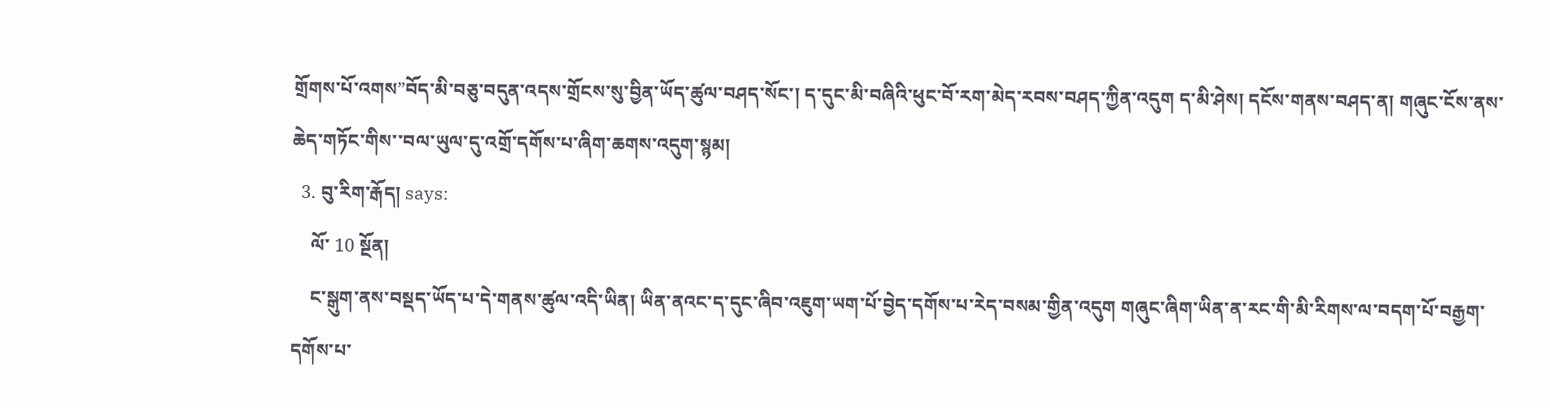གྲོགས་པོ་འགས”བོད་མི་བཅུ་བདུན་འདས་གྲོངས་སུ་བྱིན་ཡོད་ཚུལ་བཤད་སོང་། ད་དུང་མི་བཞིའི་ཕུང་བོ་རག་མེད་རབས་བཤད་ཀྱིན་འདུག ད་མི་ཤེས། དངོས་གནས་བཤད་ན། གཞུང་ངོས་ནས་ཆེད་གཏོང་གིས་་བལ་ཡུལ་དུ་འགྲོ་དགོས་པ་ཞིག་ཆགས་འདུག་སྙམ།
  3. བུ་རིག་རྒོད། says:
    ལོ་ 10 སྔོན།
    ང་སྒུག་ནས་བསྡད་ཡོད་པ་དེ་གནས་ཚུལ་འདི་ཡིན། ཡིན་ནའང་ད་དུང་ཞིབ་འཇུག་ཡག་པོ་བྱེད་དགོས་པ་རེད་བསམ་གྱིན་འདུག གཞུང་ཞིག་ཡིན་ན་རང་གི་མི་རིགས་ལ་བདག་པོ་བརྒྱག་དགོས་པ་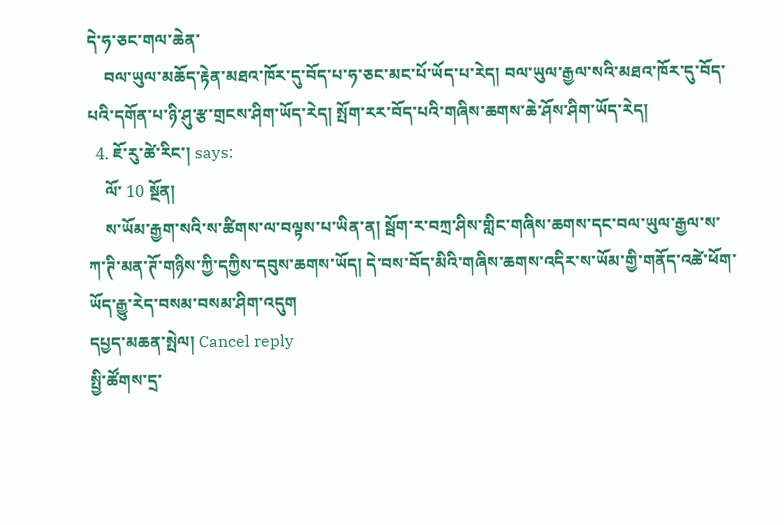དེ་ཧ་ཅང་གལ་ཆེན་
    བལ་ཡུལ་མཆོད་རྟེན་མཐའ་ཁོར་དུ་བོད་པ་ཧ་ཅང་མང་པོ་ཡོད་པ་རེད། བལ་ཡུལ་རྒྱལ་སའི་མཐའ་ཁོར་དུ་བོད་པའི་དགོན་པ་ཉི་ཤུ་རྩ་གྲངས་ཤིག་ཡོད་རེད། སྤོག་རར་བོད་པའི་གཞིས་ཆགས་ཆེ་ཤོས་ཤིག་ཡོད་རེད།
  4. ཇོ་རུ་ཚེ་རིང་། says:
    ལོ་ 10 སྔོན།
    ས་ཡོམ་རྒྱག་སའི་ས་ཚིགས་ལ་བལྟས་པ་ཡིན་ན། སྦོག་ར་བཀྲ་ཤིས་གླིང་གཞིས་ཆགས་དང་བལ་ཡུལ་རྒྱལ་ས་ཀ་ཊི་མན་ཊོ་གཉིས་ཀྱི་དཀྱིས་དབུས་ཆགས་ཡོད། དེ་བས་བོད་མིའི་གཞིས་ཆགས་འདིར་ས་ཡོམ་གྱི་གནོད་འཚེ་ཕོག་ཡོད་རྒྱུ་རེད་བསམ་བསམ་ཤིག་འདུག
དཔྱད་མཆན་སྤེལ། Cancel reply
སྤྱི་ཚོགས་དྲ་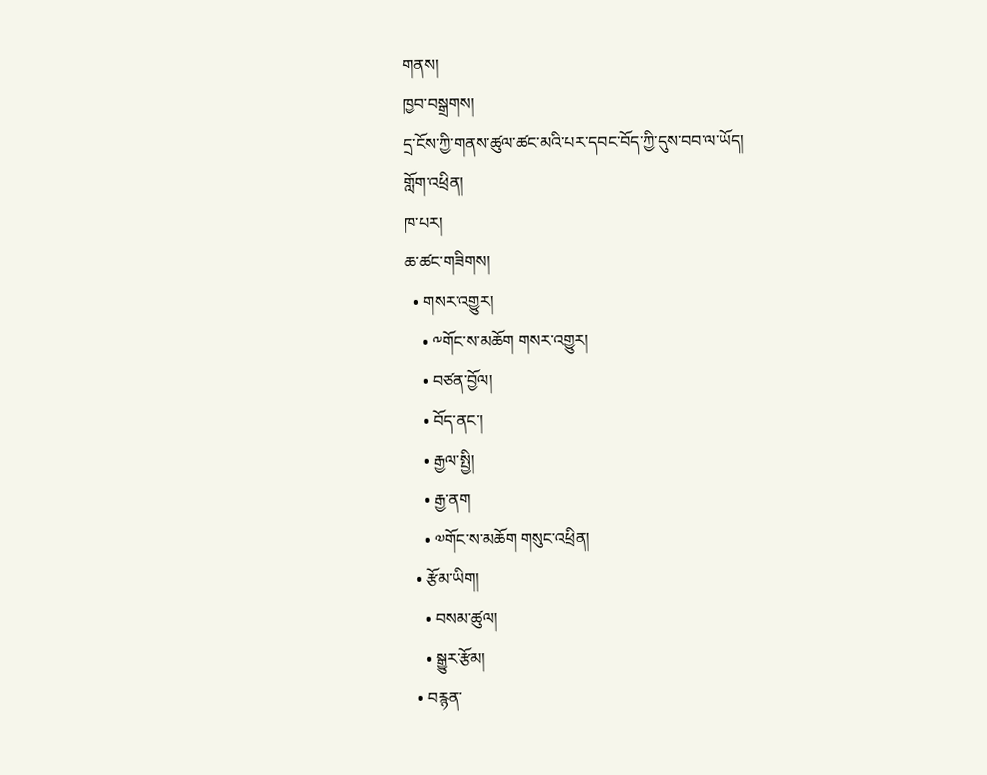གནས།
ཁྱབ་བསྒྲགས།
དྲ་ངོས་ཀྱི་གནས་ཚུལ་ཚང་མའི་པར་དབང་བོད་ཀྱི་དུས་བབ་ལ་ཡོད།
གློག་འཕྲིན།
ཁ་པར།
ཆ་ཚང་གཟིགས།
  • གསར་འགྱུར།
    • ༸གོང་ས་མཆོག གསར་འགྱུར།
    • བཙན་བྱོལ།
    • བོད་ནང་།
    • རྒྱལ་སྤྱི།
    • རྒྱ་ནག
    • ༧གོང་ས་མཆོག གསུང་འཕྲིན།
  • རྩོམ་ཡིག།
    • བསམ་ཚུལ།
    • སྒྱུར་རྩོམ།
  • བརྙན་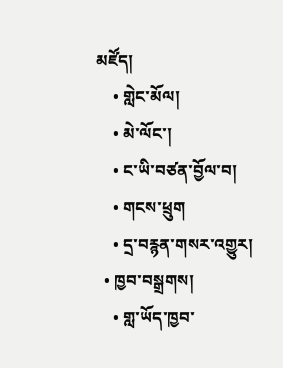མཛོད།
    • གླེང་མོལ།
    • མེ་ལོང་།
    • ང་ཡི་བཙན་བྱོལ་བ།
    • གངས་ཕྲུག
    • དྲ་བརྙན་གསར་འགྱུར།
  • ཁྱབ་བསྒྲགས།
    • གླ་ཡོད་ཁྱབ་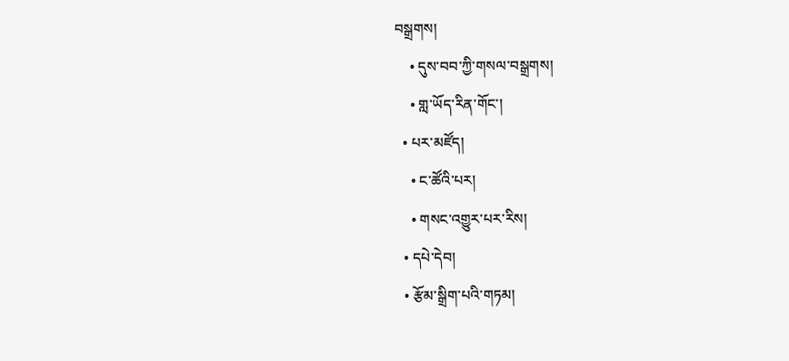བསྒྲགས།
    • དུས་བབ་ཀྱི་གསལ་བསྒྲགས།
    • གླ་ཡོད་རིན་གོང་།
  • པར་མཛོད།
    • ང་ཚོའི་པར།
    • གསང་འགྱུར་པར་རིས།
  • དཔེ་དེབ།
  • རྩོམ་སྒྲིག་པའི་གཏམ།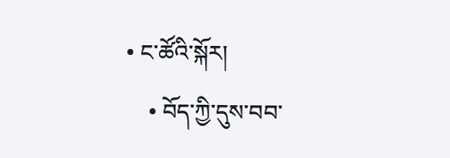• ང་ཚོའི་སྐོར།
    • བོད་ཀྱི་དུས་བབ་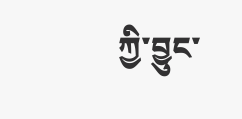ཀྱི་བྱུང་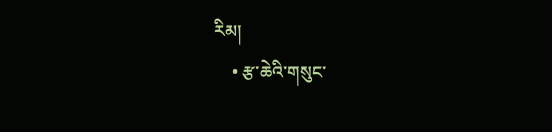རིམ།
    • རྩ་ཆེའི་གསུང་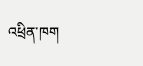འཕྲིན་ཁག